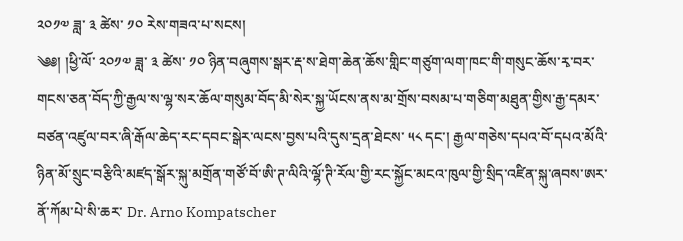༢༠༡༧ ཟླ་ ༣ ཚེས་ ༡༠ རེས་གཟའ་པ་སངས།
༄༅། །ཕྱི་ལོ་ ༢༠༡༧ ཟླ་ ༣ ཚེས་ ༡༠ ཉིན་བཞུགས་སྒར་རྡ་ས་ཐེག་ཆེན་ཆོས་གླིང་གཙུག་ལག་ཁང་གི་གསུང་ཆོས་རྭ་བར་གངས་ཅན་བོད་ཀྱི་རྒྱལ་ས་ལྷ་སར་ཆོལ་གསུམ་བོད་མི་སེར་སྐྱ་ཡོངས་ནས་མ་གྲོས་བསམ་པ་གཅིག་མཐུན་གྱིས་རྒྱ་དམར་བཙན་འཛུལ་བར་ཞི་རྒོལ་ཆེད་རང་དབང་སྒེར་ལངས་བྱས་པའི་དུས་དྲན་ཐེངས་ ༥༨ དང་། རྒྱལ་གཅེས་དཔའ་བོ་དཔའ་མོའི་ཉིན་མོ་སྲུང་བརྩིའི་མཛད་སྒོར་སྐུ་མགྲོན་གཙོ་བོ་ཨི་ཊ་ལིའི་ལྷོ་ཊི་རོལ་གྱི་རང་སྐྱོང་མངའ་ཁུལ་གྱི་སྲིད་འཛིན་སྐུ་ཞབས་ཨར་ནོ་ཀོམ་པེ་སི་ཆར་ Dr. Arno Kompatscher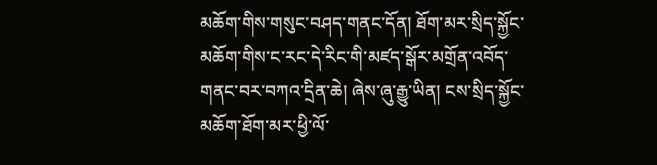མཆོག་གིས་གསུང་བཤད་གནང་དོན། ཐོག་མར་སྲིད་སྐྱོང་མཆོག་གིས་ང་རང་དེ་རིང་གི་མཛད་སྒོར་མགྲོན་འབོད་གནང་བར་བཀའ་དྲིན་ཆེ། ཞེས་ཞུ་རྒྱུ་ཡིན། ངས་སྲིད་སྐྱོང་མཆོག་ཐོག་མར་ཕྱི་ལོ་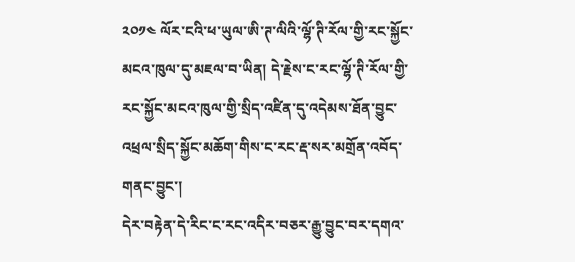༢༠༡༤ ལོར་ངའི་ཕ་ཡུལ་ཨི་ཊ་ལིའི་ལྷོ་ཊི་རོལ་གྱི་རང་སྐྱོང་མངའ་ཁུལ་དུ་མཇལ་བ་ཡིན། དེ་རྗེས་ང་རང་ལྷོ་ཊི་རོལ་གྱི་རང་སྐྱོང་མངའ་ཁུལ་གྱི་སྲིད་འཛིན་དུ་འདེམས་ཐོན་བྱུང་འཕྲལ་སྲིད་སྐྱོང་མཆོག་གིས་ང་རང་རྡ་སར་མགྲོན་འབོད་གནང་བྱུང་།
དེར་བརྟེན་དེ་རིང་ང་རང་འདིར་བཅར་རྒྱུ་བྱུང་བར་དགའ་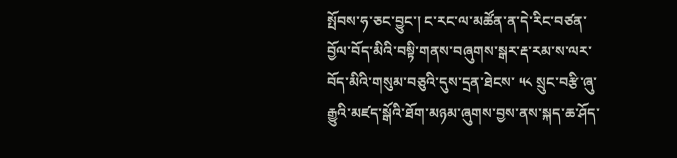སྤོབས་ཧ་ཅང་བྱུང་། ང་རང་ལ་མཚོན་ན་དེ་རིང་བཙན་བྱོལ་བོད་མིའི་བསྟི་གནས་བཞུགས་སྒར་རྡ་རམ་ས་ལར་བོད་མིའི་གསུམ་བཅུའི་དུས་དྲན་ཐེངས་ ༥༨ སྲུང་བརྩི་ཞུ་རྒྱུའི་མཛད་སྒོའི་ཐོག་མཉམ་ཞུགས་བྱས་ནས་སྐད་ཆ་ཤོད་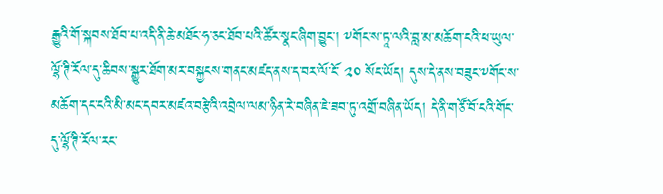རྒྱུའི་གོ་སྐབས་ཐོབ་པ་འདི་ནི་ཆེ་མཐོང་ཧ་ཅང་ཐོབ་པའི་ཚོར་སྣང་ཞིག་བྱུང་། ༸གོང་ས་ཏཱ་ལའི་བླ་མ་མཆོག་ངའི་ཕ་ཡུལ་ལྷོ་ཊི་རོལ་དུ་ཆིབས་སྒྱུར་ཐོག་མར་བསྐྱངས་གནང་མཛད་ནས་ད་བར་ལོ་ངོ་ ༢༠ སོང་ཡོད། དུས་དེ་ནས་བཟུང་༸གོང་ས་མཆོག་དང་ངའི་མི་མང་དབར་མཛའ་བརྩེའི་འབྲེལ་ལམ་ཉིན་རེ་བཞིན་ཇེ་ཟབ་ཏུ་འགྲོ་བཞིན་ཡོད། དེ་ནི་གཙོ་བོ་ངའི་གོང་དུ་ལྷོ་ཊི་རོལ་རང་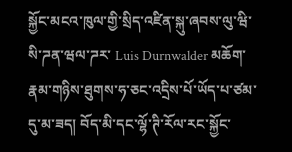སྐྱོང་མངའ་ཁུལ་གྱི་སྲིད་འཛིན་སྐུ་ཞབས་ལུ་ཝི་སི་ཌན་ཝལ་ཌར་ Luis Durnwalder མཆོག་རྣམ་གཉིས་ཐུགས་ཧ་ཅང་འདྲིས་པོ་ཡོད་པ་ཙམ་དུ་མ་ཟད། བོད་མི་དང་ལྷོ་ཊི་རོལ་རང་སྐྱོང་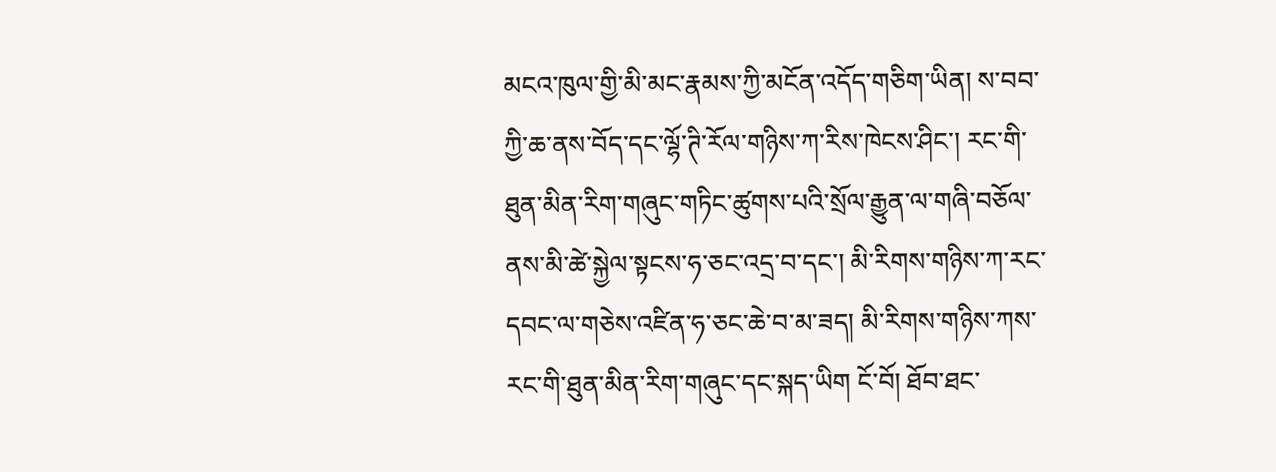མངའ་ཁུལ་གྱི་མི་མང་རྣམས་ཀྱི་མངོན་འདོད་གཅིག་ཡིན། ས་བབ་ཀྱི་ཆ་ནས་བོད་དང་ལྷོ་ཊི་རོལ་གཉིས་ཀ་རིས་ཁེངས་ཤིང་། རང་གི་ཐུན་མིན་རིག་གཞུང་གཏིང་ཚུགས་པའི་སྲོལ་རྒྱུན་ལ་གཞི་བཅོལ་ནས་མི་ཚེ་སྐྱེལ་སྟངས་ཧ་ཅང་འདྲ་བ་དང་། མི་རིགས་གཉིས་ཀ་རང་དབང་ལ་གཅེས་འཛིན་ཧ་ཅང་ཆེ་བ་མ་ཟད། མི་རིགས་གཉིས་ཀས་རང་གི་ཐུན་མིན་རིག་གཞུང་དང་སྐད་ཡིག ངོ་བོ། ཐོབ་ཐང་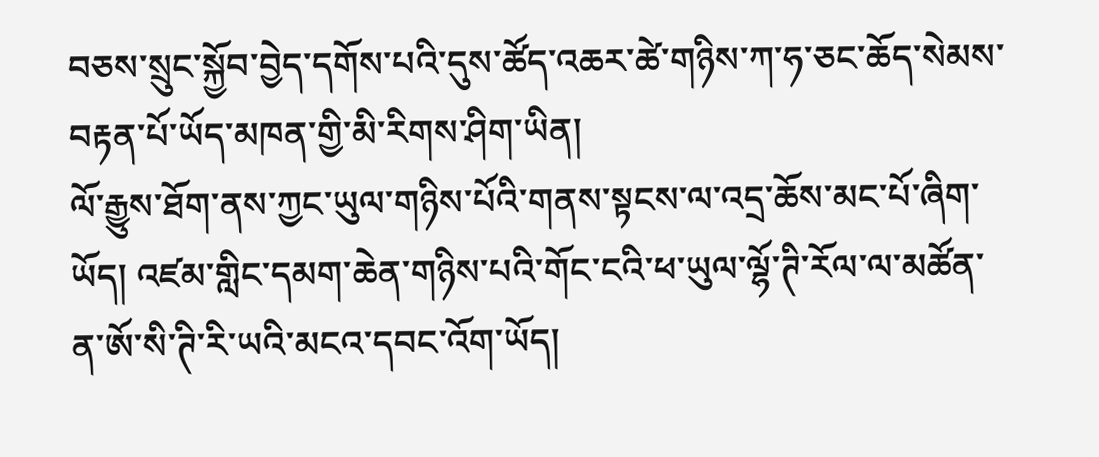བཅས་སྲུང་སྐྱོབ་བྱེད་དགོས་པའི་དུས་ཚོད་འཆར་ཚེ་གཉིས་ཀ་ཧ་ཅང་ཆོད་སེམས་བརྟན་པོ་ཡོད་མཁན་གྱི་མི་རིགས་ཤིག་ཡིན།
ལོ་རྒྱུས་ཐོག་ནས་ཀྱང་ཡུལ་གཉིས་པོའི་གནས་སྟངས་ལ་འདྲ་ཆོས་མང་པོ་ཞིག་ཡོད། འཛམ་གླིང་དམག་ཆེན་གཉིས་པའི་གོང་ངའི་ཕ་ཡུལ་ལྷོ་ཊི་རོལ་ལ་མཚོན་ན་ཨོ་སི་ཊི་རི་ཡའི་མངའ་དབང་འོག་ཡོད།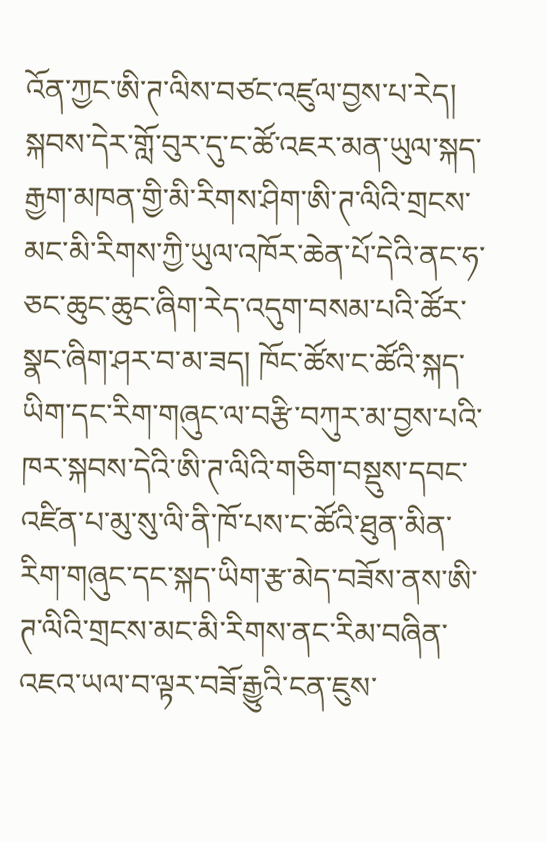འོན་ཀྱང་ཨི་ཊ་ལིས་བཙང་འཛུལ་བྱས་པ་རེད། སྐབས་དེར་གློ་བུར་དུ་ང་ཚོ་འཇར་མན་ཡུལ་སྐད་རྒྱག་མཁན་གྱི་མི་རིགས་ཤིག་ཨི་ཊ་ལིའི་གྲངས་མང་མི་རིགས་ཀྱི་ཡུལ་འཁོར་ཆེན་པོ་དེའི་ནང་ཧ་ཅང་ཆུང་ཆུང་ཞིག་རེད་འདུག་བསམ་པའི་ཚོར་སྣང་ཞིག་ཤར་བ་མ་ཟད། ཁོང་ཚོས་ང་ཚོའི་སྐད་ཡིག་དང་རིག་གཞུང་ལ་བརྩི་བཀུར་མ་བྱས་པའི་ཁར་སྐབས་དེའི་ཨི་ཊ་ལིའི་གཅིག་བསྡུས་དབང་འཛིན་པ་མུ་སུ་ལི་ནི་ཁོ་པས་ང་ཚོའི་ཐུན་མིན་རིག་གཞུང་དང་སྐད་ཡིག་རྩ་མེད་བཟོས་ནས་ཨི་ཊ་ལིའི་གྲངས་མང་མི་རིགས་ནང་རིམ་བཞིན་འཇའ་ཡལ་བ་ལྟར་བཟོ་རྒྱུའི་ངན་ཇུས་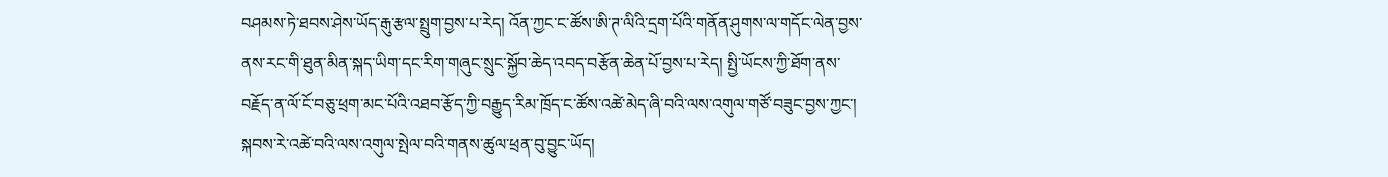བཤམས་ཏེ་ཐབས་ཤེས་ཡོད་རྒུ་རྩལ་སྤྲུག་བྱས་པ་རེད། འོན་ཀྱང་ང་ཚོས་ཨི་ཊ་ལིའི་དྲག་པོའི་གནོན་ཤུགས་ལ་གདོང་ལེན་བྱས་ནས་རང་གི་ཐུན་མིན་སྐད་ཡིག་དང་རིག་གཞུང་སྲུང་སྐྱོབ་ཆེད་འབད་བརྩོན་ཆེན་པོ་བྱས་པ་རེད། སྤྱི་ཡོངས་ཀྱི་ཐོག་ནས་བརྗོད་ན་ལོ་ངོ་བཅུ་ཕྲག་མང་པོའི་འཐབ་རྩོད་ཀྱི་བརྒྱུད་རིམ་ཁྲོད་ང་ཚོས་འཚེ་མེད་ཞི་བའི་ལས་འགུལ་གཙོ་བཟུང་བྱས་ཀྱང་། སྐབས་རེ་འཚེ་བའི་ལས་འགུལ་སྤེལ་བའི་གནས་ཚུལ་ཕྲན་བུ་བྱུང་ཡོད།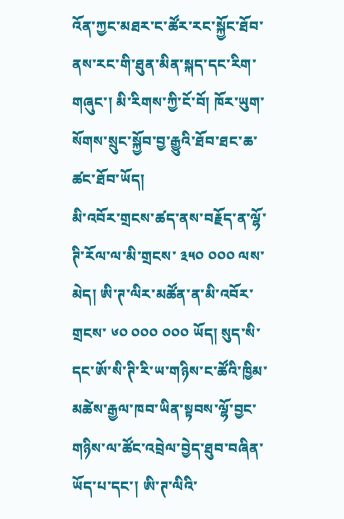འོན་ཀྱང་མཐར་ང་ཚོར་རང་སྐྱོང་ཐོབ་ནས་རང་གི་ཐུན་མིན་སྐད་དང་རིག་གཞུང་། མི་རིགས་ཀྱི་ངོ་བོ། ཁོར་ཡུག་སོགས་སྲུང་སྐྱོབ་བྱ་རྒྱུའི་ཐོབ་ཐང་ཆ་ཚང་ཐོབ་ཡོད།
མི་འབོར་གྲངས་ཚད་ནས་བརྗོད་ན་ལྷོ་ཊི་རོལ་ལ་མི་གྲངས་ ༣༥༠ ༠༠༠ ལས་མེད། ཨི་ཊ་ལིར་མཚོན་ན་མི་འབོར་གྲངས་ ༦༠ ༠༠༠ ༠༠༠ ཡོད། སུད་སི་དང་ཨོ་སི་ཊི་རི་ཡ་གཉིས་ང་ཚོའི་ཁྱིམ་མཚེས་རྒྱལ་ཁབ་ཡིན་སྟབས་ལྷོ་བྱང་གཉིས་ལ་ཚོང་འབྲེལ་བྱེད་ཐུབ་བཞིན་ཡོད་པ་དང་། ཨི་ཊ་ལིའི་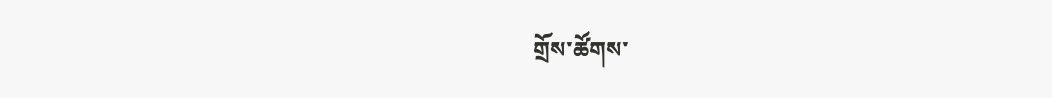གྲོས་ཚོགས་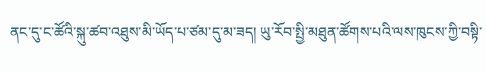ནང་དུ་ང་ཚོའི་སྐུ་ཚབ་འཐུས་མི་ཡོད་པ་ཙམ་དུ་མ་ཟད། ཡུ་རོབ་སྤྱི་མཐུན་ཚོགས་པའི་ལས་ཁུངས་ཀྱི་བསྟི་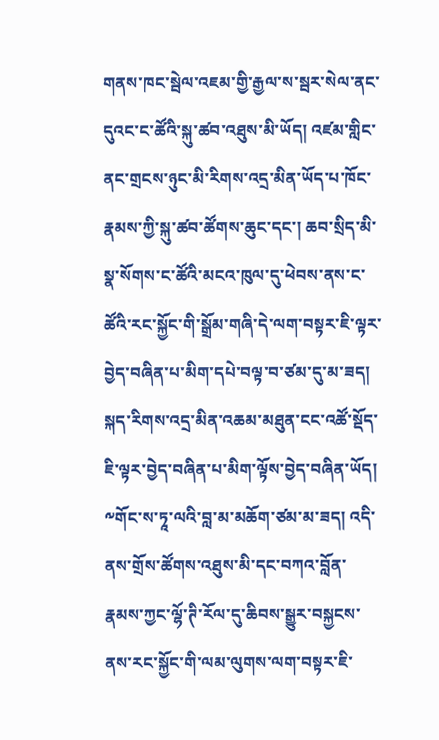གནས་ཁང་སྦེལ་འཇམ་གྱི་རྒྱལ་ས་སྦར་སེལ་ནང་དུའང་ང་ཚོའི་སྐུ་ཚབ་འཐུས་མི་ཡོད། འཛམ་གླིང་ནང་གྲངས་ཉུང་མི་རིགས་འདྲ་མིན་ཡོད་པ་ཁོང་རྣམས་ཀྱི་སྐུ་ཚབ་ཚོགས་ཆུང་དང་། ཆབ་སྲིད་མི་སྣ་སོགས་ང་ཚོའི་མངའ་ཁུལ་དུ་ཕེབས་ནས་ང་ཚོའི་རང་སྐྱོང་གི་སྒྲོམ་གཞི་དེ་ལག་བསྟར་ཇི་ལྟར་བྱེད་བཞིན་པ་མིག་དཔེ་བལྟ་བ་ཙམ་དུ་མ་ཟད། སྐད་རིགས་འདྲ་མིན་འཆམ་མཐུན་ངང་འཚོ་སྡོད་ཇི་ལྟར་བྱེད་བཞིན་པ་མིག་ལྟོས་བྱེད་བཞིན་ཡོད།
༸གོང་ས་ཏཱ་ལའི་བླ་མ་མཆོག་ཙམ་མ་ཟད། འདི་ནས་གྲོས་ཚོགས་འཐུས་མི་དང་བཀའ་བློན་རྣམས་ཀྱང་ལྷོ་ཊི་རོལ་དུ་ཆིབས་སྒྱུར་བསྐྱངས་ནས་རང་སྐྱོང་གི་ལམ་ལུགས་ལག་བསྟར་ཇི་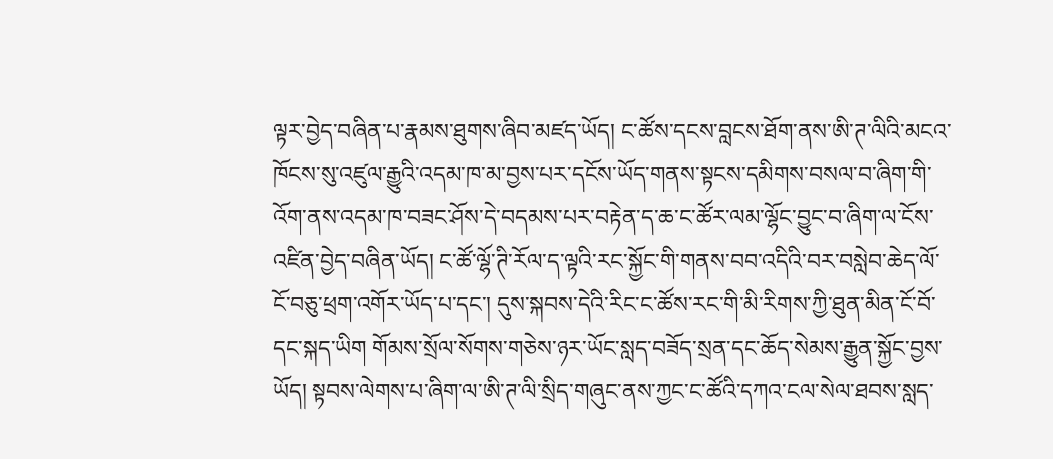ལྟར་བྱེད་བཞིན་པ་རྣམས་ཐུགས་ཞིབ་མཛད་ཡོད། ང་ཚོས་དངས་བླངས་ཐོག་ནས་ཨི་ཊ་ལིའི་མངའ་ཁོངས་སུ་འཛུལ་རྒྱུའི་འདམ་ཁ་མ་བྱས་པར་དངོས་ཡོད་གནས་སྟངས་དམིགས་བསལ་བ་ཞིག་གི་འོག་ནས་འདམ་ཁ་བཟང་ཤོས་དེ་བདམས་པར་བརྟེན་ད་ཆ་ང་ཚོར་ལམ་ལྷོང་བྱུང་བ་ཞིག་ལ་ངོས་འཛིན་བྱེད་བཞིན་ཡོད། ང་ཚོ་ལྷོ་ཊི་རོལ་ད་ལྟའི་རང་སྐྱོང་གི་གནས་བབ་འདིའི་བར་བསླེབ་ཆེད་ལོ་ངོ་བཅུ་ཕྲག་འགོར་ཡོད་པ་དང་། དུས་སྐབས་དེའི་རིང་ང་ཚོས་རང་གི་མི་རིགས་ཀྱི་ཐུན་མིན་ངོ་བོ་དང་སྐད་ཡིག གོམས་སྲོལ་སོགས་གཅེས་ཉར་ཡོང་སླད་བཟོད་སྲན་དང་ཆོད་སེམས་རྒྱུན་སྐྱོང་བྱས་ཡོད། སྟབས་ལེགས་པ་ཞིག་ལ་ཨི་ཊ་ལི་སྲིད་གཞུང་ནས་ཀྱང་ང་ཚོའི་དཀའ་ངལ་སེལ་ཐབས་སླད་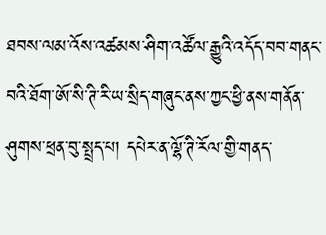ཐབས་ལམ་འོས་འཚམས་ཤིག་འཚོལ་རྒྱུའི་འདོད་བབ་གནང་བའི་ཐོག་ཨོ་སི་ཊི་རི་ཡ་སྲིད་གཞུང་ནས་ཀྱང་ཕྱི་ནས་གནོན་ཤུགས་ཕྲན་བུ་སྤྲད་པ། དཔེར་ན་ལྷོ་ཊི་རོལ་གྱི་གནད་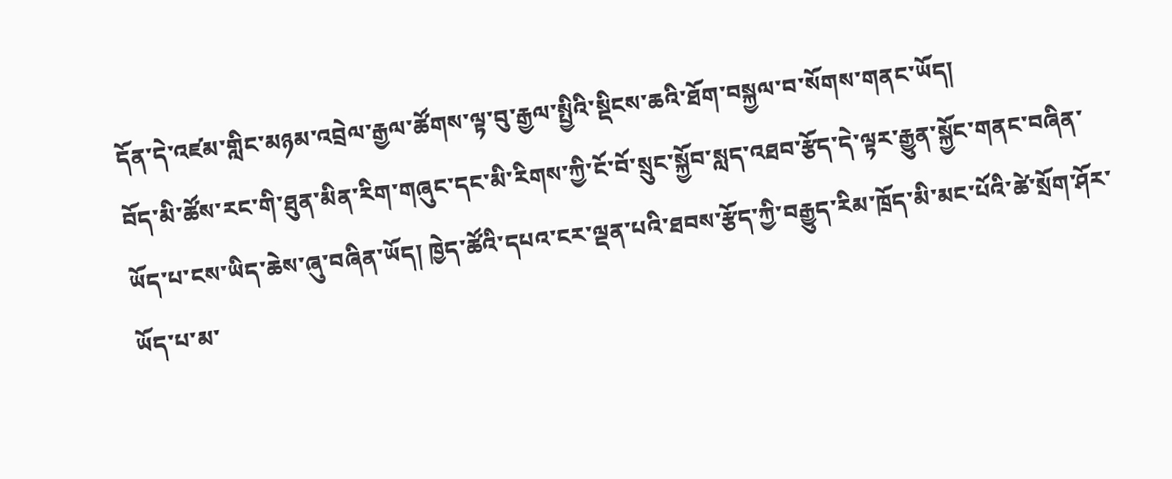དོན་དེ་འཛམ་གླིང་མཉམ་འབྲེལ་རྒྱལ་ཚོགས་ལྟ་བུ་རྒྱལ་སྤྱིའི་སྡིངས་ཆའི་ཐོག་བསྐྱལ་བ་སོགས་གནང་ཡོད།
བོད་མི་ཚོས་རང་གི་ཐུན་མིན་རིག་གཞུང་དང་མི་རིགས་ཀྱི་ངོ་བོ་སྲུང་སྐྱོབ་སླད་འཐབ་རྩོད་དེ་ལྟར་རྒྱུན་སྐྱོང་གནང་བཞིན་ཡོད་པ་ངས་ཡིད་ཆེས་ཞུ་བཞིན་ཡོད། ཁྱེད་ཚོའི་དཔའ་ངར་ལྡན་པའི་ཐབས་རྩོད་ཀྱི་བརྒྱུད་རིམ་ཁྲོད་མི་མང་པོའི་ཚེ་སྲོག་ཤོར་ཡོད་པ་མ་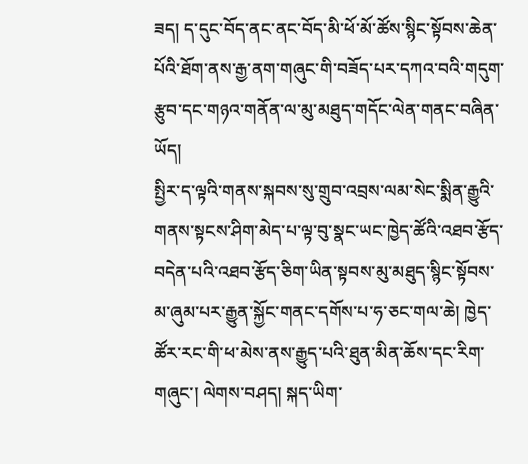ཟད། ད་དུང་བོད་ནང་ནང་བོད་མི་ཕོ་མོ་ཚོས་སྙིང་སྟོབས་ཆེན་པོའི་ཐོག་ནས་རྒྱ་ནག་གཞུང་གི་བཟོད་པར་དཀའ་བའི་གདུག་རྩུབ་དང་གཉའ་གནོན་ལ་མུ་མཐུད་གདོང་ལེན་གནང་བཞིན་ཡོད།
སྤྱིར་ད་ལྟའི་གནས་སྐབས་སུ་གྲུབ་འབྲས་ལམ་སེང་སྨིན་རྒྱུའི་གནས་སྟངས་ཤིག་མེད་པ་ལྟ་བུ་སྣང་ཡང་ཁྱེད་ཚོའི་འཐབ་རྩོད་བདེན་པའི་འཐབ་རྩོད་ཅིག་ཡིན་སྟབས་མུ་མཐུད་སྙིང་སྟོབས་མ་ཞུམ་པར་རྒྱུན་སྐྱོང་གནང་དགོས་པ་ཧ་ཅང་གལ་ཆེ། ཁྱེད་ཚོར་རང་གི་ཕ་མེས་ནས་རྒྱུད་པའི་ཐུན་མིན་ཆོས་དང་རིག་གཞུང་། ལེགས་བཤད། སྐད་ཡིག་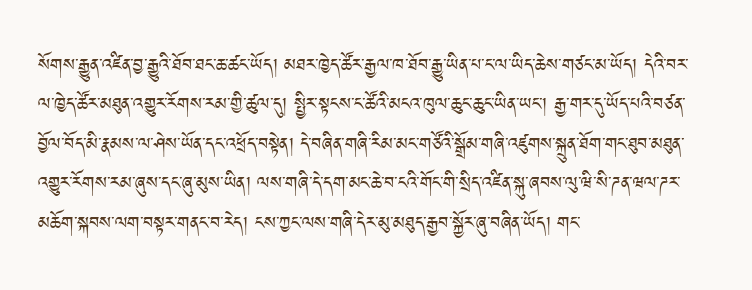སོགས་རྒྱུན་འཛིན་བྱ་རྒྱུའི་ཐོབ་ཐང་ཆ་ཚང་ཡོད། མཐར་ཁྱེད་ཚོར་རྒྱལ་ཁ་ཐོབ་རྒྱུ་ཡིན་པ་ང་ལ་ཡིད་ཆེས་གཙང་མ་ཡོད། དེའི་བར་ལ་ཁྱེད་ཚོར་མཐུན་འགྱུར་རོགས་རམ་གྱི་ཚུལ་དུ། སྤྱིར་སྟངས་ང་ཚོའི་མངའ་ཁུལ་ཆུང་ཆུང་ཡིན་ཡང་། རྒྱ་གར་དུ་ཡོད་པའི་བཙན་བྱོལ་བོད་མི་རྣམས་ལ་ཤེས་ཡོན་དང་འཕྲོད་བསྟེན། དེ་བཞིན་གཞི་རིམ་མང་གཙོའི་སྒྲོམ་གཞི་འཛུགས་སྐྲུན་ཐོག་གང་ཐུབ་མཐུན་འགྱུར་རོགས་རམ་ཞུས་དང་ཞུ་མུས་ཡིན། ལས་གཞི་དེ་དག་མང་ཆེ་བ་ངའི་གོང་གི་སྲིད་འཛིན་སྐུ་ཞབས་ལུ་ཝི་སི་ཌན་ཝལ་ཌར་མཆོག་སྐབས་ལག་བསྟར་གནང་བ་རེད། ངས་ཀྱང་ལས་གཞི་དེར་མུ་མཐུད་རྒྱབ་སྐྱོར་ཞུ་བཞིན་ཡོད། གང་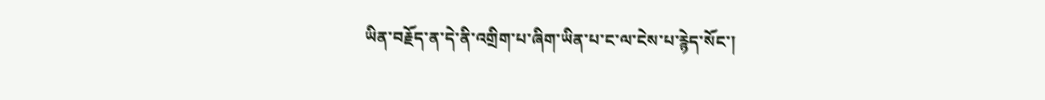ཡིན་བརྗོད་ན་དེ་ནི་འགྲིག་པ་ཞིག་ཡིན་པ་ང་ལ་ངེས་པ་རྙེད་སོང་།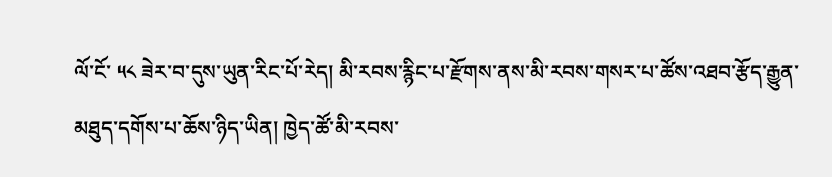ལོ་ངོ་ ༥༨ ཟེར་བ་དུས་ཡུན་རིང་པོ་རེད། མི་རབས་རྙིང་པ་རྫོགས་ནས་མི་རབས་གསར་པ་ཚོས་འཐབ་རྩོད་རྒྱུན་མཐུད་དགོས་པ་ཆོས་ཉིད་ཡིན། ཁྱེད་ཚོ་མི་རབས་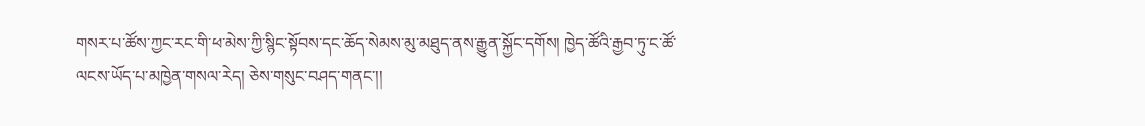གསར་པ་ཚོས་ཀྱང་རང་གི་ཕ་མེས་ཀྱི་སྙིང་སྟོབས་དང་ཆོད་སེམས་མུ་མཐུད་ནས་རྒྱུན་སྐྱོང་དགོས། ཁྱེད་ཚོའི་རྒྱབ་ཏུ་ང་ཚོ་ལངས་ཡོད་པ་མཁྱེན་གསལ་རེད། ཅེས་གསུང་བཤད་གནང་།།